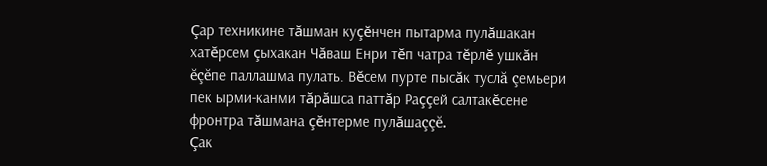Çар техникине тăшман куçĕнчен пытарма пулăшакан хатĕрсем çыхакан Чăваш Енри тĕп чатра тĕрлĕ ушкăн ĕçĕпе паллашма пулать. Вĕсем пурте пысăк туслă çемьери пек ырми-канми тăрăшса паттăр Раççей салтакĕсене фронтра тăшмана çĕнтерме пулăшаççĕ.
Çак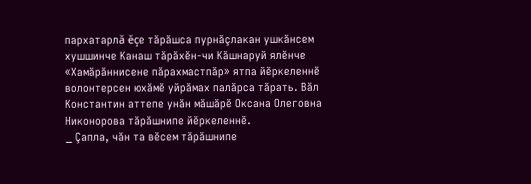пархатарлă ĕçе тăрăшса пурнăçлакан ушкăнсем хушшинче Канаш тăрăхĕн-чи Кăшнаруй ялĕнче «Хамăрăннисене пăрахмастпăр» ятпа йĕркеленнĕ волонтерсен юхăмĕ уйрăмах палăрса тăрать. Вăл Константин аттепе унăн мăшăрĕ Оксана Олеговна Никонорова тăрăшнипе йĕркеленнĕ.
_ Çапла, чăн та вĕсем тăрăшнипе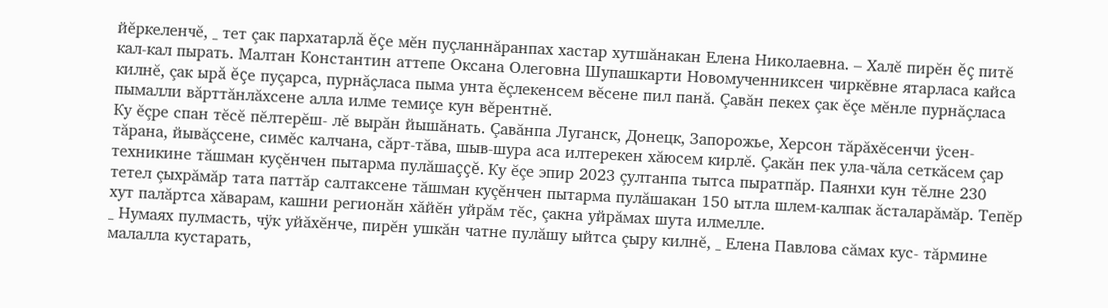йĕркеленчĕ, _ тет çак пархатарлă ĕçе мĕн пуçланнăранпах хастар хутшăнакан Елена Николаевна. – Халĕ пирĕн ĕç питĕ кал-кал пырать. Малтан Константин аттепе Оксана Олеговна Шупашкарти Новомученниксен чиркĕвне ятарласа кайса килнĕ, çак ырă ĕçе пуçарса, пурнăçласа пыма унта ĕçлекенсем вĕсене пил панă. Çавăн пекех çак ĕçе мĕнле пурнăçласа пымалли вăрттăнлăхсене алла илме темиçе кун вĕрентнĕ.
Ку ĕçре спан тĕсĕ пĕлтерĕш- лĕ вырăн йышăнать. Çавăнпа Луганск, Донецк, Запорожье, Херсон тăрăхĕсенчи ÿсен-тăрана, йывăçсене, симĕс калчана, сăрт-тăва, шыв-шура аса илтерекен хăюсем кирлĕ. Çакăн пек ула-чăла сеткăсем çар техникине тăшман куçĕнчен пытарма пулăшаççĕ. Ку ĕçе эпир 2023 çултанпа тытса пыратпăр. Паянхи кун тĕлне 230 тетел çыхрăмăр тата паттăр салтаксене тăшман куçĕнчен пытарма пулăшакан 150 ытла шлем-калпак ăсталарăмăр. Тепĕр хут палăртса хăварам, кашни регионăн хăйĕн уйрăм тĕс, çакна уйрăмах шута илмелле.
_ Нумаях пулмасть, чÿк уйăхĕнче, пирĕн ушкăн чатне пулăшу ыйтса çыру килнĕ, _ Елена Павлова сăмах кус- тăрмине малалла кустарать,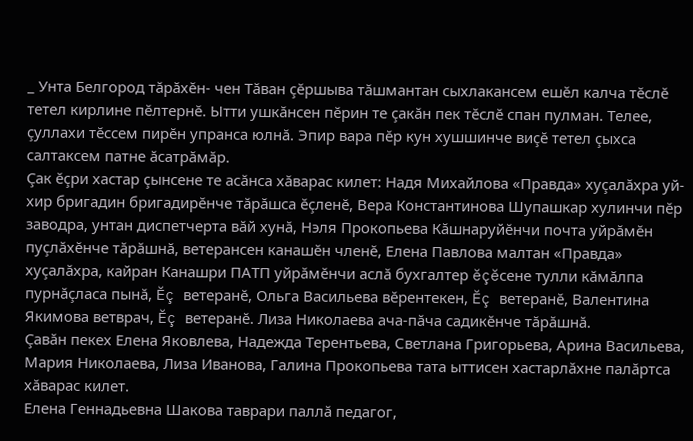_ Унта Белгород тăрăхĕн- чен Тăван çĕршыва тăшмантан сыхлакансем ешĕл калча тĕслĕ тетел кирлине пĕлтернĕ. Ытти ушкăнсен пĕрин те çакăн пек тĕслĕ спан пулман. Телее, çуллахи тĕссем пирĕн упранса юлнă. Эпир вара пĕр кун хушшинче виçĕ тетел çыхса салтаксем патне ăсатрăмăр.
Çак ĕçри хастар çынсене те асăнса хăварас килет: Надя Михайлова «Правда» хуçалăхра уй-хир бригадин бригадирĕнче тăрăшса ĕçленĕ, Вера Константинова Шупашкар хулинчи пĕр заводра, унтан диспетчерта вăй хунă, Нэля Прокопьева Кăшнаруйĕнчи почта уйрăмĕн пуçлăхĕнче тăрăшнă, ветерансен канашĕн членĕ, Елена Павлова малтан «Правда» хуçалăхра, кайран Канашри ПАТП уйрăмĕнчи аслă бухгалтер ĕçĕсене тулли кăмăлпа пурнăçласа пынă, Ĕç ветеранĕ, Ольга Васильева вĕрентекен, Ĕç ветеранĕ, Валентина Якимова ветврач, Ĕç ветеранĕ. Лиза Николаева ача-пăча садикĕнче тăрăшнă.
Çавăн пекех Елена Яковлева, Надежда Терентьева, Светлана Григорьева, Арина Васильева, Мария Николаева, Лиза Иванова, Галина Прокопьева тата ыттисен хастарлăхне палăртса хăварас килет.
Елена Геннадьевна Шакова таврари паллă педагог,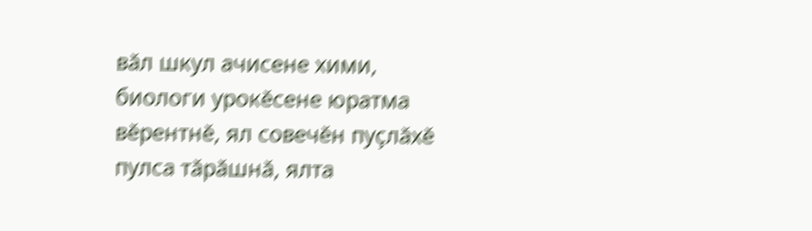вăл шкул ачисене хими, биологи урокĕсене юратма вĕрентнĕ, ял совечĕн пуçлăхĕ пулса тăрăшнă, ялта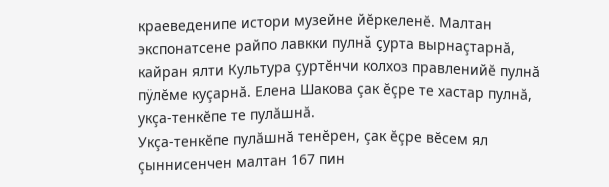краеведенипе истори музейне йĕркеленĕ. Малтан экспонатсене райпо лавкки пулнă çурта вырнаçтарнă, кайран ялти Культура çуртĕнчи колхоз правленийĕ пулнă пÿлĕме куçарнă. Елена Шакова çак ĕçре те хастар пулнă, укçа-тенкĕпе те пулăшнă.
Укçа-тенкĕпе пулăшнă тенĕрен, çак ĕçре вĕсем ял çыннисенчен малтан 167 пин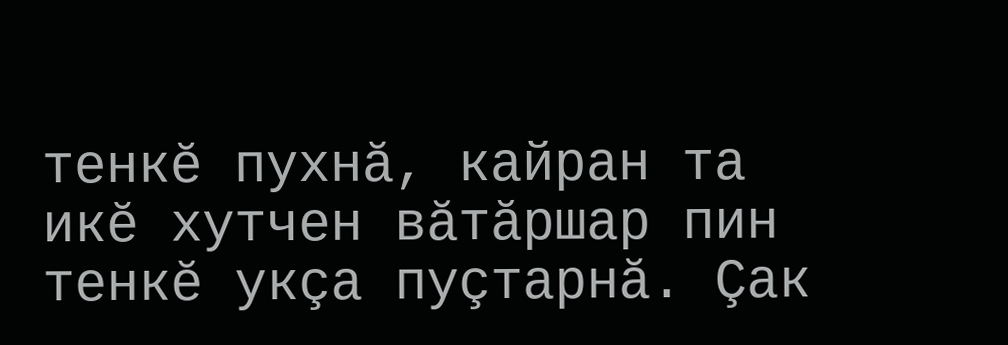тенкĕ пухнă, кайран та икĕ хутчен вăтăршар пин тенкĕ укçа пуçтарнă. Çак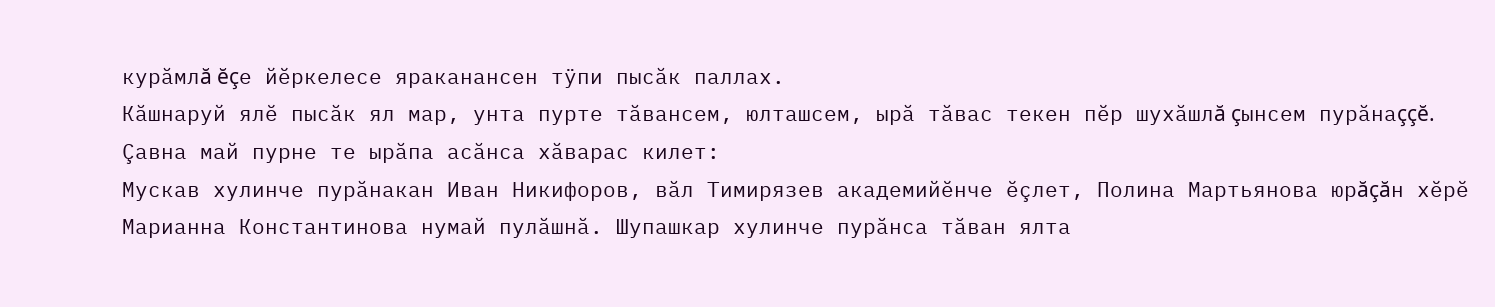курăмлă ĕçе йĕркелесе яраканансен тÿпи пысăк паллах.
Кăшнаруй ялĕ пысăк ял мар, унта пурте тăвансем, юлташсем, ырă тăвас текен пĕр шухăшлă çынсем пурăнаççĕ. Çавна май пурне те ырăпа асăнса хăварас килет:
Мускав хулинче пурăнакан Иван Никифоров, вăл Тимирязев академийĕнче ĕçлет, Полина Мартьянова юрăçăн хĕрĕ Марианна Константинова нумай пулăшнă. Шупашкар хулинче пурăнса тăван ялта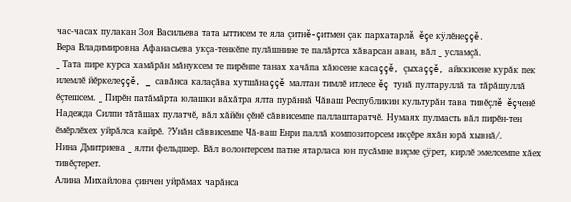час-часах пулакан Зоя Васильева тата ыттисем те яла çитнĕ-çитмен çак пархатарлă ĕçе кÿлĕнеççĕ.
Вера Владимировна Афанасьева укçа-тенкĕпе пулăшнине те палăртса хăварсан аван, вăл _ усламçă.
_ Тата пире курса хамăрăн мăнуксем те пирĕнпе танах хачăпа хăюсене касаççĕ, çыхаççĕ, айккисене курăк пек илемлĕ йĕркелеççĕ, _ савăнса калаçăва хутшăнаççĕ малтан тимлĕ итлесе ĕç тунă пултаруллă та тăрăшуллă ĕçтешсем. _ Пирĕн патăмăрта юлашки вăхăтра ялта пурăннă Чăваш Республикин культурăн тава тивĕçлĕ ĕçченĕ Надежда Силпи тăтăшах пулатчĕ, вăл хăйĕн çĕнĕ сăввисемпе паллаштаратчĕ. Нумаях пулмасть вăл пирĕн-тен ĕмĕрлĕхех уйрăлса кайрĕ. ?Унăн сăввисемпе Чă-ваш Енри паллă композиторсем икçĕре яхăн юрă хывнă/.
Нина Дмитриева _ ялти фельдшер. Вăл волонтерсем патне ятарласа юн пусăмне виçме çÿрет, кирлĕ эмелсемпе хăех тивĕçтерет.
Алина Михайлова çинчен уйрăмах чарăнса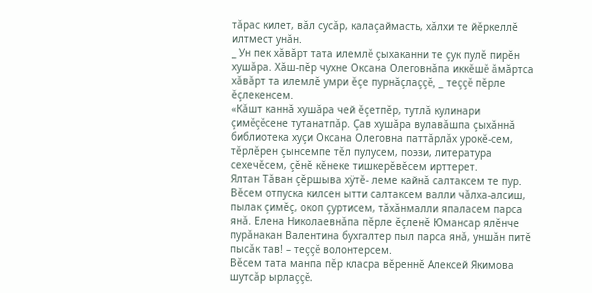тăрас килет, вăл сусăр, калаçаймасть, хăлхи те йĕркеллĕ илтмест унăн.
_ Ун пек хăвăрт тата илемлĕ çыхаканни те çук пулĕ пирĕн хушăра. Хăш-пĕр чухне Оксана Олеговнăпа иккĕшĕ ăмăртса хăвăрт та илемлĕ умри ĕçе пурнăçлаççĕ, _ теççĕ пĕрле ĕçлекенсем.
«Кăшт каннă хушăра чей ĕçетпĕр, тутлă кулинари çимĕçĕсене тутанатпăр. Çав хушăра вулавăшпа çыхăннă библиотека хуçи Оксана Олеговна паттăрлăх урокĕ-сем, тĕрлĕрен çынсемпе тĕл пулусем, поэзи, литература сехечĕсем, çĕнĕ кĕнеке тишкерĕвĕсем ирттерет.
Ялтан Тăван çĕршыва хÿтĕ- леме кайнă салтаксем те пур. Вĕсем отпуска килсен ытти салтаксем валли чăлха-алсиш, пылак çимĕç, окоп çуртисем, тăхăнмалли япаласем парса янă. Елена Николаевнăпа пĕрле ĕçленĕ Юмансар ялĕнче пурăнакан Валентина бухгалтер пыл парса янă, уншăн питĕ пысăк тав! – теççĕ волонтерсем.
Вĕсем тата манпа пĕр класра вĕреннĕ Алексей Якимова шутсăр ырлаççĕ.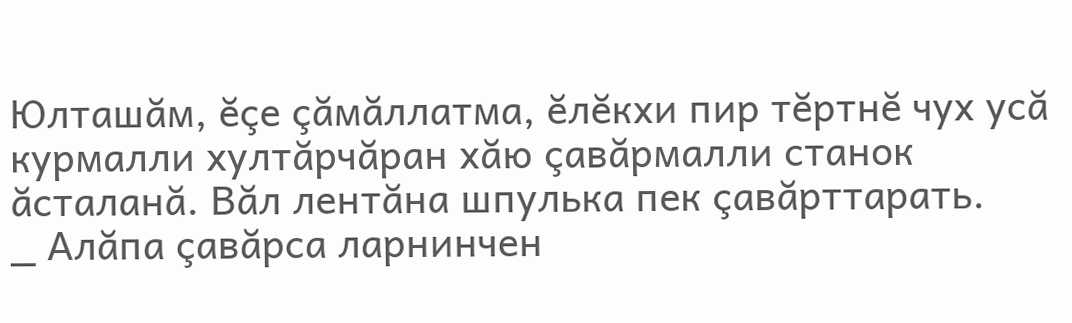Юлташăм, ĕçе çăмăллатма, ĕлĕкхи пир тĕртнĕ чух усă курмалли хултăрчăран хăю çавăрмалли станок ăсталанă. Вăл лентăна шпулька пек çавăрттарать.
_ Алăпа çавăрса ларнинчен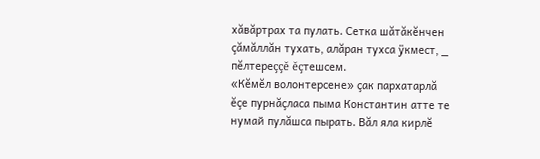хăвăртрах та пулать. Сетка шăтăкĕнчен çăмăллăн тухать, алăран тухса ÿкмест, _ пĕлтереççĕ ĕçтешсем.
«Кĕмĕл волонтерсене» çак пархатарлă ĕçе пурнăçласа пыма Константин атте те нумай пулăшса пырать. Вăл яла кирлĕ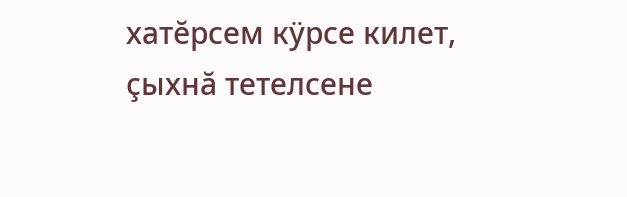хатĕрсем кÿрсе килет, çыхнă тетелсене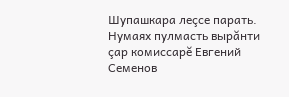Шупашкара леçсе парать.
Нумаях пулмасть вырăнти çар комиссарĕ Евгений Семенов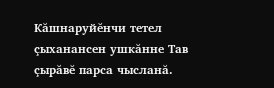Кăшнаруйĕнчи тетел çыханансен ушкăнне Тав çырăвĕ парса чысланă.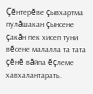Çĕнтерĕве çывхартма пулăшакан çынсене çакăн пек хисеп туни вĕсене малалла та тата çĕнĕ вăйпа ĕçлеме хавхалантарать.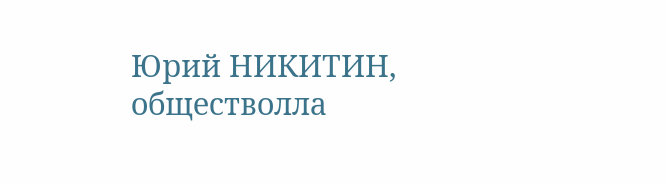Юрий НИКИТИН,
обществолла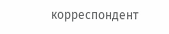корреспондент